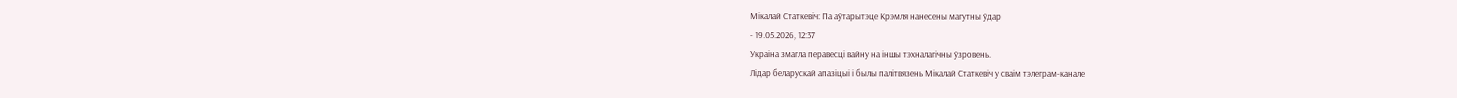Мікалай Статкевіч: Па аўтарытэце Крэмля нанесены магутны ўдар
- 19.05.2026, 12:37
Украіна змагла перавесці вайну на іншы тэхналагічны ўзровень.
Лідар беларускай апазіцыі і былы палітвязень Мікалай Статкевіч у сваім тэлеграм-канале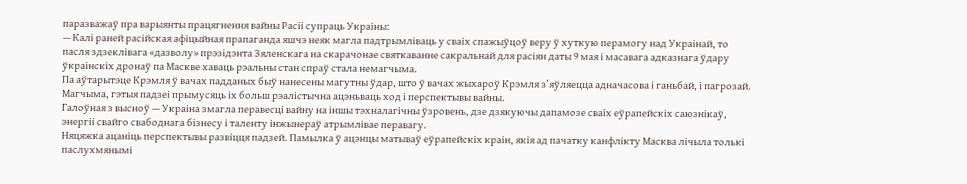паразважаў пра варыянты працягнення вайны Расіі супраць Украіны:
— Калі раней расійская афіцыйная прапаганда яшчэ неяк магла падтрымліваць у сваіх спажыўцоў веру ў хуткую перамогу над Украінай, то пасля здзеклівага «дазволу» прэзідэнта Зяленскага на скарачонае святкаванне сакральнай для расіян даты 9 мая і масавага адказнага ўдару ўкраінскіх дронаў па Маскве хаваць рэальны стан спраў стала немагчыма.
Па аўтарытэце Крэмля ў вачах падданых быў нанесены магутны ўдар, што ў вачах жыхароў Крэмля з’яўляецца адначасова і ганьбай, і пагрозай. Магчыма, гэтыя падзеі прымусяць іх больш рэалістычна ацэньваць ход і перспектывы вайны.
Галоўная з высноў — Украіна змагла перавесці вайну на іншы тэхналагічны ўзровень, дзе дзякуючы дапамозе сваіх еўрапейскіх саюзнікаў, энергіі свайго свабоднага бізнесу і таленту інжынераў атрымлівае перавагу.
Няцяжка ацаніць перспектывы развіцця падзей. Памылка ў ацэнцы матываў еўрапейскіх краін, якія ад пачатку канфлікту Масква лічыла толькі паслухмянымі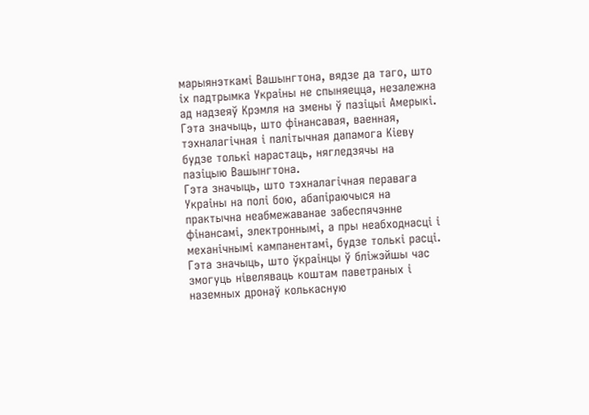марыянэткамі Вашынгтона, вядзе да таго, што іх падтрымка Украіны не спыняецца, незалежна ад надзеяў Крэмля на змены ў пазіцыі Амерыкі.
Гэта значыць, што фінансавая, ваенная, тэхналагічная і палітычная дапамога Кіеву будзе толькі нарастаць, нягледзячы на пазіцыю Вашынгтона.
Гэта значыць, што тэхналагічная перавага Украіны на полі бою, абапіраючыся на практычна неабмежаванае забеспячэнне фінансамі, электроннымі, а пры неабходнасці і механічнымі кампанентамі, будзе толькі расці.
Гэта значыць, што ўкраінцы ў бліжэйшы час змогуць нівеляваць коштам паветраных і наземных дронаў колькасную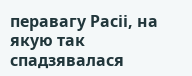перавагу Расіі, на якую так спадзявалася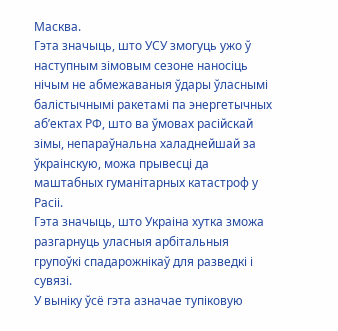Масква.
Гэта значыць, што УСУ змогуць ужо ў наступным зімовым сезоне наносіць нічым не абмежаваныя ўдары ўласнымі балістычнымі ракетамі па энергетычных аб’ектах РФ, што ва ўмовах расійскай зімы, непараўнальна халаднейшай за ўкраінскую, можа прывесці да маштабных гуманітарных катастроф у Расіі.
Гэта значыць, што Украіна хутка зможа разгарнуць уласныя арбітальныя групоўкі спадарожнікаў для разведкі і сувязі.
У выніку ўсё гэта азначае тупіковую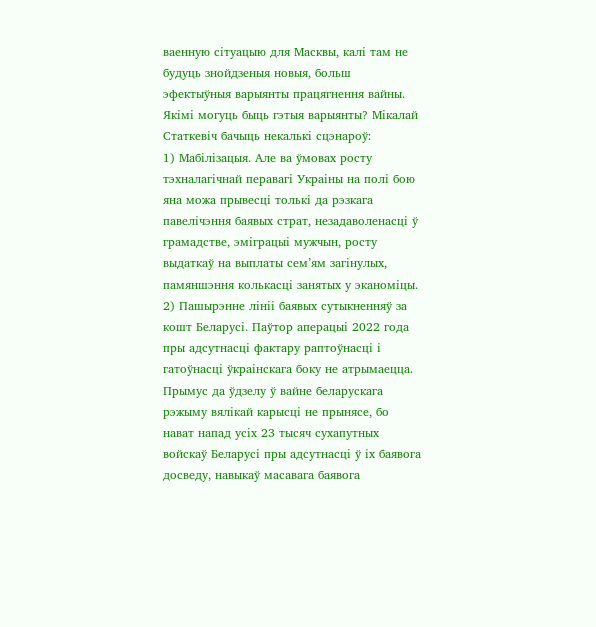ваенную сітуацыю для Масквы, калі там не будуць знойдзеныя новыя, больш эфектыўныя варыянты працягнення вайны.
Якімі могуць быць гэтыя варыянты? Мікалай Статкевіч бачыць некалькі сцэнароў:
1) Мабілізацыя. Але ва ўмовах росту тэхналагічнай перавагі Украіны на полі бою яна можа прывесці толькі да рэзкага павелічэння баявых страт, незадаволенасці ў грамадстве, эміграцыі мужчын, росту выдаткаў на выплаты сем’ям загінулых, памяншэння колькасці занятых у эканоміцы.
2) Пашырэнне лініі баявых сутыкненняў за кошт Беларусі. Паўтор аперацыі 2022 года пры адсутнасці фактару раптоўнасці і гатоўнасці ўкраінскага боку не атрымаецца. Прымус да ўдзелу ў вайне беларускага рэжыму вялікай карысці не прынясе, бо нават напад усіх 23 тысяч сухапутных войскаў Беларусі пры адсутнасці ў іх баявога досведу, навыкаў масавага баявога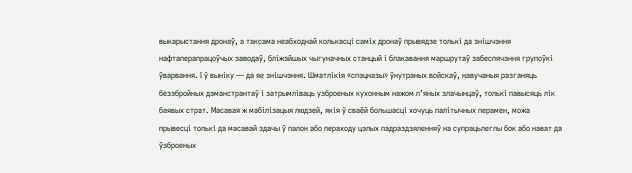выкарыстання дронаў, а таксама неабходнай колькасці саміх дронаў прывядзе толькі да знішчэння нафтаперапрацоўчых заводаў, бліжэйшых чыгуначных станцый і блакавання маршрутаў забеспячэння групоўкі ўварвання. І ў выніку — да яе знішчэння. Шматлікія «спэцназы» ўнутраных войскаў, навучаныя разганяць беззбройных дэманстрантаў і затрымліваць узброеных кухонным нажом п’яных злачынцаў, толькі павысяць лік баявых страт. Масавая ж мабілізацыя людзей, якія ў сваёй большасці хочуць палітычных перамен, можа прывесці толькі да масавай здачы ў палон або пераходу цэлых падраздзяленняў на супрацьлеглы бок або нават да ўзброеных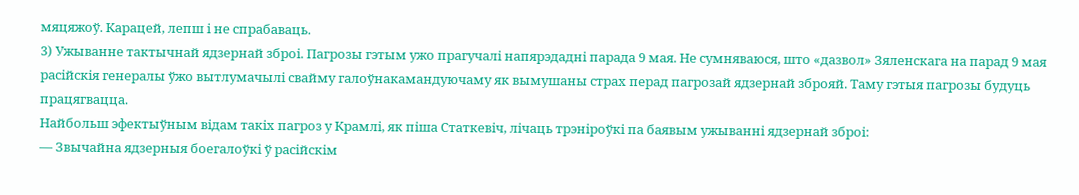мяцяжоў. Карацей, лепш і не спрабаваць.
3) Ужыванне тактычнай ядзернай зброі. Пагрозы гэтым ужо прагучалі напярэдадні парада 9 мая. Не сумняваюся, што «дазвол» Зяленскага на парад 9 мая расійскія генералы ўжо вытлумачылі свайму галоўнакамандуючаму як вымушаны страх перад пагрозай ядзернай зброяй. Таму гэтыя пагрозы будуць працягвацца.
Найбольш эфектыўным відам такіх пагроз у Крамлі, як піша Статкевіч, лічаць трэніроўкі па баявым ужыванні ядзернай зброі:
— Звычайна ядзерныя боегалоўкі ў расійскім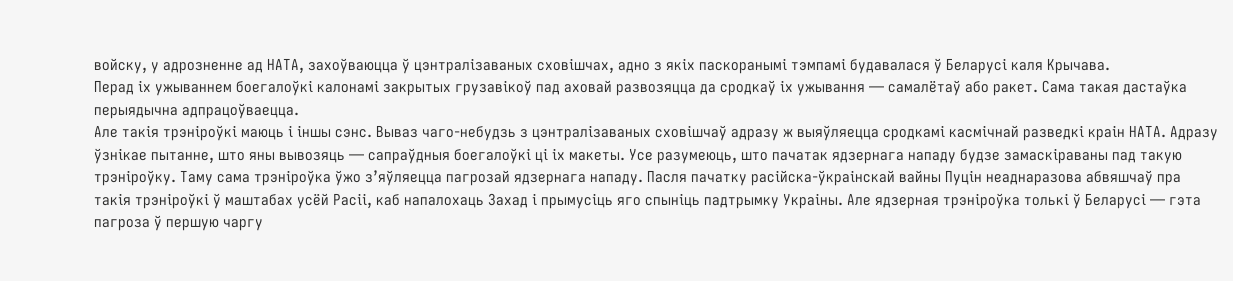войску, у адрозненне ад НАТА, захоўваюцца ў цэнтралізаваных сховішчах, адно з якіх паскоранымі тэмпамі будавалася ў Беларусі каля Крычава.
Перад іх ужываннем боегалоўкі калонамі закрытых грузавікоў пад аховай развозяцца да сродкаў іх ужывання — самалётаў або ракет. Сама такая дастаўка перыядычна адпрацоўваецца.
Але такія трэніроўкі маюць і іншы сэнс. Вываз чаго-небудзь з цэнтралізаваных сховішчаў адразу ж выяўляецца сродкамі касмічнай разведкі краін НАТА. Адразу ўзнікае пытанне, што яны вывозяць — сапраўдныя боегалоўкі ці іх макеты. Усе разумеюць, што пачатак ядзернага нападу будзе замаскіраваны пад такую трэніроўку. Таму сама трэніроўка ўжо з’яўляецца пагрозай ядзернага нападу. Пасля пачатку расійска-ўкраінскай вайны Пуцін неаднаразова абвяшчаў пра такія трэніроўкі ў маштабах усёй Расіі, каб напалохаць Захад і прымусіць яго спыніць падтрымку Украіны. Але ядзерная трэніроўка толькі ў Беларусі — гэта пагроза ў першую чаргу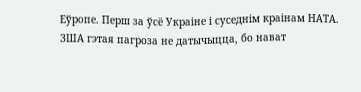Еўропе. Перш за ўсё Украіне і суседнім краінам НАТА.
ЗША гэтая пагроза не датычыцца, бо нават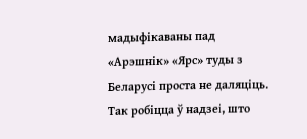мадыфікаваны пад «Арэшнік» «Ярс» туды з Беларусі проста не даляціць. Так робіцца ў надзеі, што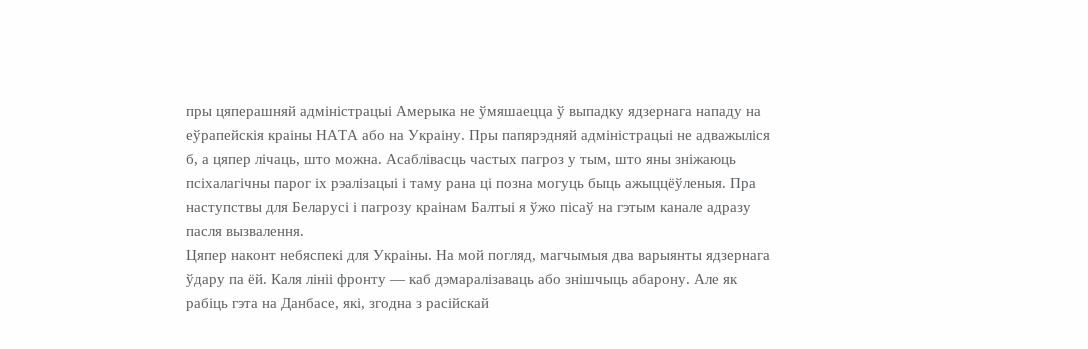пры цяперашняй адміністрацыі Амерыка не ўмяшаецца ў выпадку ядзернага нападу на еўрапейскія краіны НАТА або на Украіну. Пры папярэдняй адміністрацыі не адважыліся б, а цяпер лічаць, што можна. Асаблівасць частых пагроз у тым, што яны зніжаюць псіхалагічны парог іх рэалізацыі і таму рана ці позна могуць быць ажыццёўленыя. Пра наступствы для Беларусі і пагрозу краінам Балтыі я ўжо пісаў на гэтым канале адразу пасля вызвалення.
Цяпер наконт небяспекі для Украіны. На мой погляд, магчымыя два варыянты ядзернага ўдару па ёй. Каля лініі фронту — каб дэмаралізаваць або знішчыць абарону. Але як рабіць гэта на Данбасе, які, згодна з расійскай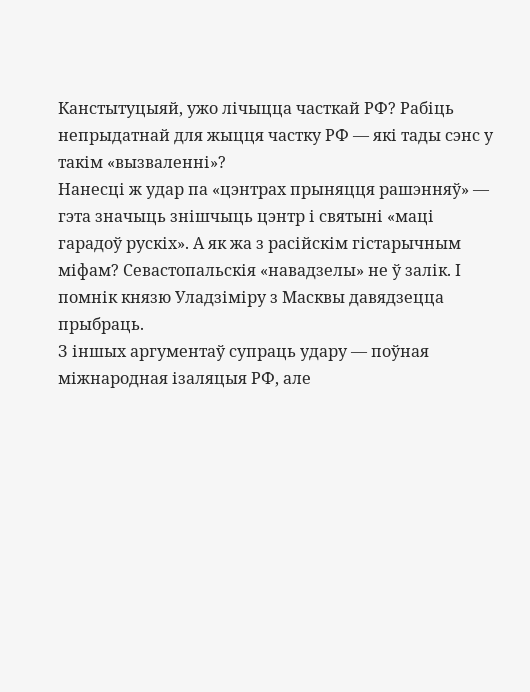Канстытуцыяй, ужо лічыцца часткай РФ? Рабіць непрыдатнай для жыцця частку РФ — які тады сэнс у такім «вызваленні»?
Нанесці ж удар па «цэнтрах прыняцця рашэнняў» — гэта значыць знішчыць цэнтр і святыні «маці гарадоў рускіх». А як жа з расійскім гістарычным міфам? Севастопальскія «навадзелы» не ў залік. І помнік князю Уладзіміру з Масквы давядзецца прыбраць.
З іншых аргументаў супраць удару — поўная міжнародная ізаляцыя РФ, але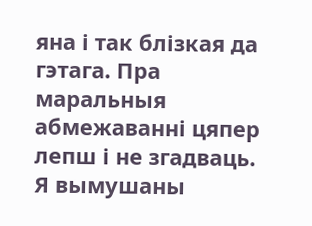яна і так блізкая да гэтага. Пра маральныя абмежаванні цяпер лепш і не згадваць.
Я вымушаны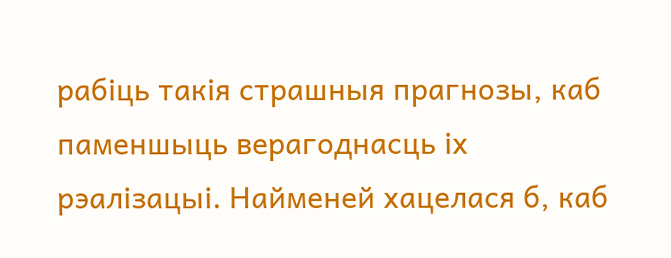рабіць такія страшныя прагнозы, каб паменшыць верагоднасць іх рэалізацыі. Найменей хацелася б, каб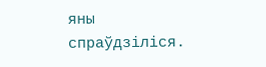яны спраўдзіліся.